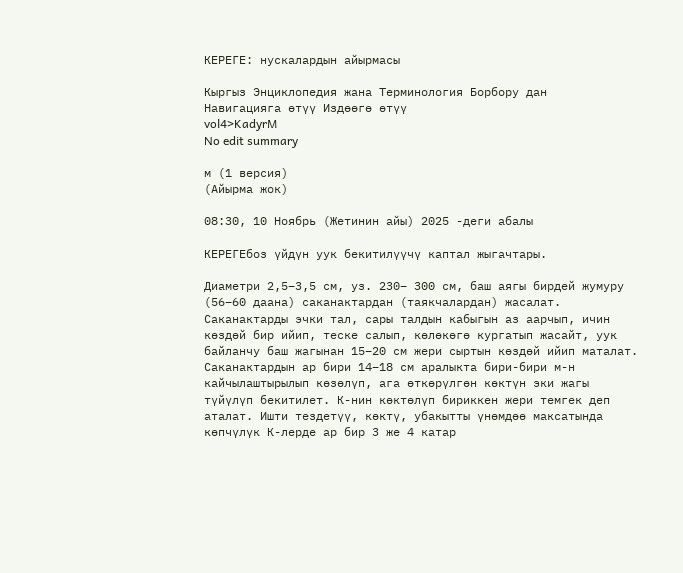КЕРЕГЕ: нускалардын айырмасы

Кыргыз Энциклопедия жана Терминология Борбору дан
Навигацияга өтүү Издөөгө өтүү
vol4>KadyrM
No edit summary

м (1 версия)
(Айырма жок)

08:30, 10 Ноябрь (Жетинин айы) 2025 -деги абалы

КЕРЕГЕбоз үйдүн уук бекитилүүчү каптал жыгачтары.

Диаметри 2,5–3,5 см, уз. 230– 300 см, баш аягы бирдей жумуру (56–60 даана) саканактардан (таякчалардан) жасалат. Саканактарды эчки тал, сары талдын кабыгын аз аарчып, ичин көздөй бир ийип, теске салып, көлөкөгө кургатып жасайт, уук байланчу баш жагынан 15–20 см жери сыртын көздөй ийип маталат. Саканактардын ар бири 14–18 см аралыкта бири-бири м-н кайчылаштырылып көзөлүп, ага өткөрүлгөн көктүн эки жагы түйүлүп бекитилет. К-нин көктөлүп бириккен жери темгек деп аталат. Ишти тездетүү, көктү, убакытты үнөмдөө максатында көпчүлүк К-лерде ар бир 3 же 4 катар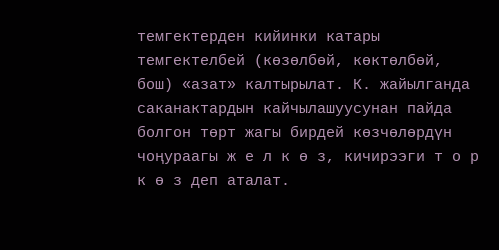темгектерден кийинки катары темгектелбей (көзөлбөй, көктөлбөй, бош) «азат» калтырылат. К. жайылганда саканактардын кайчылашуусунан пайда болгон төрт жагы бирдей көзчөлөрдүн чоңураагы ж е л к ө з, кичирээги т о р к ө з деп аталат.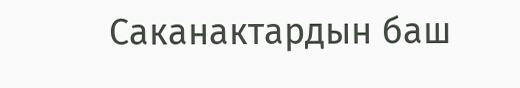Саканактардын баш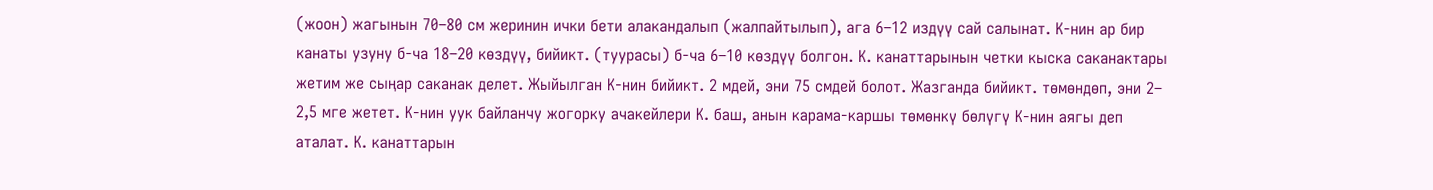(жоон) жагынын 70–80 см жеринин ички бети алакандалып (жалпайтылып), ага 6–12 издүү сай салынат. К-нин ар бир канаты узуну б-ча 18–20 көздүү, бийикт. (туурасы) б-ча 6–10 көздүү болгон. К. канаттарынын четки кыска саканактары жетим же сыңар саканак делет. Жыйылган К-нин бийикт. 2 мдей, эни 75 смдей болот. Жазганда бийикт. төмөндөп, эни 2– 2,5 мге жетет. К-нин уук байланчу жогорку ачакейлери К. баш, анын карама-каршы төмөнкү бөлүгү К-нин аягы деп аталат. К. канаттарын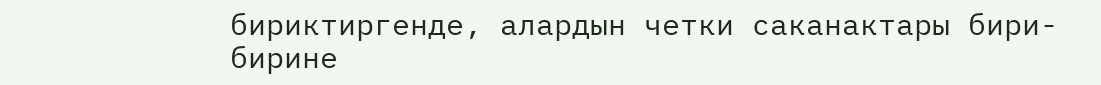бириктиргенде, алардын четки саканактары бири-бирине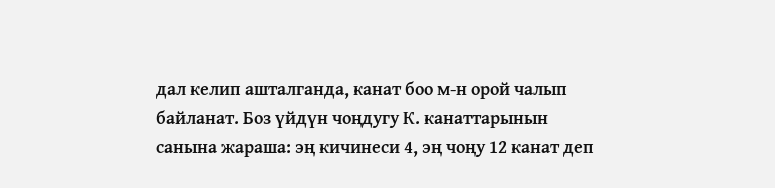дал келип ашталганда, канат боо м-н орой чалып байланат. Боз үйдүн чоңдугу К. канаттарынын санына жараша: эң кичинеси 4, эң чоңу 12 канат деп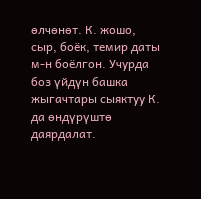өлчөнөт. К. жошо, сыр, боёк, темир даты м-н боёлгон. Учурда боз үйдүн башка жыгачтары сыяктуу К. да өндүрүштө даярдалат.